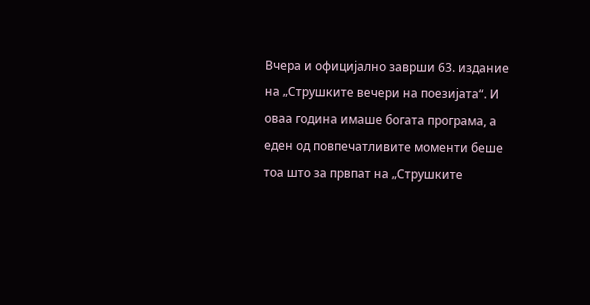Вчера и официјално заврши 63. издание на „Струшките вечери на поезијата“. И оваа година имаше богата програма, а еден од повпечатливите моменти беше тоа што за првпат на „Струшките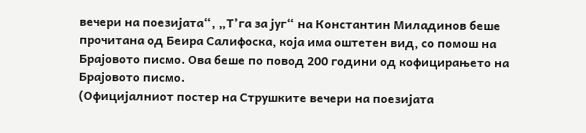вечери на поезијата“, „Т’га за југ“ на Константин Миладинов беше прочитана од Беира Салифоска, која има оштетен вид, со помош на Брајовото писмо. Ова беше по повод 200 години од кофицирањето на Брајовото писмо.
(Официјалниот постер на Струшките вечери на поезијата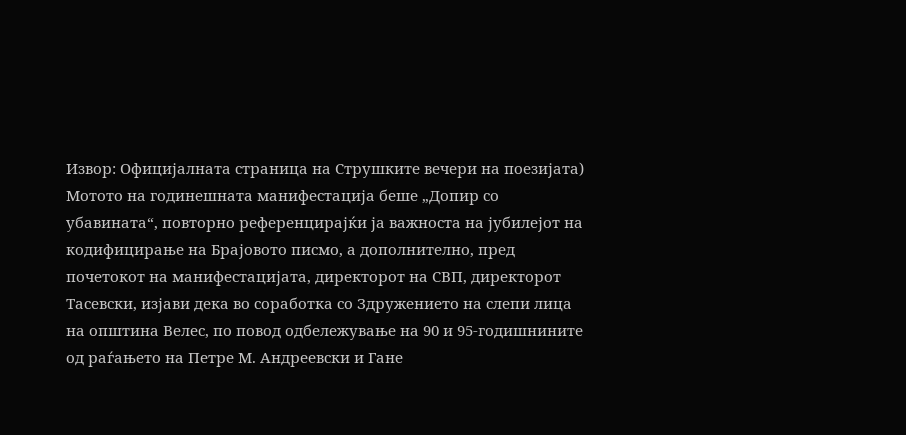Извор: Официјалната страница на Струшките вечери на поезијата)
Мотото на годинешната манифестација беше „Допир со убавината“, повторно референцирајќи ја важноста на јубилејот на кодифицирање на Брајовото писмо, а дополнително, пред почетокот на манифестацијата, директорот на СВП, директорот Тасевски, изјави дека во соработка со Здружението на слепи лица на општина Велес, по повод одбележување на 90 и 95-годишнините од раѓањето на Петре М. Андреевски и Гане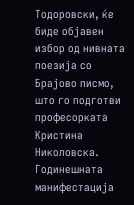Тодоровски, ќе биде објавен избор од нивната поезија со Брајово писмо, што го подготви професорката Кристина Николовска.
Годинешната манифестација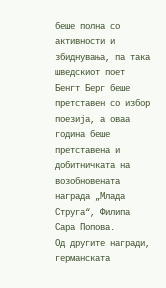беше полна со активности и збиднувања, па така шведскиот поет Бенгт Берг беше претставен со избор поезија, а оваа година беше претставена и добитничката на возобновената награда „Млада Струга“, Филипа Сара Попова.
Од другите награди, германската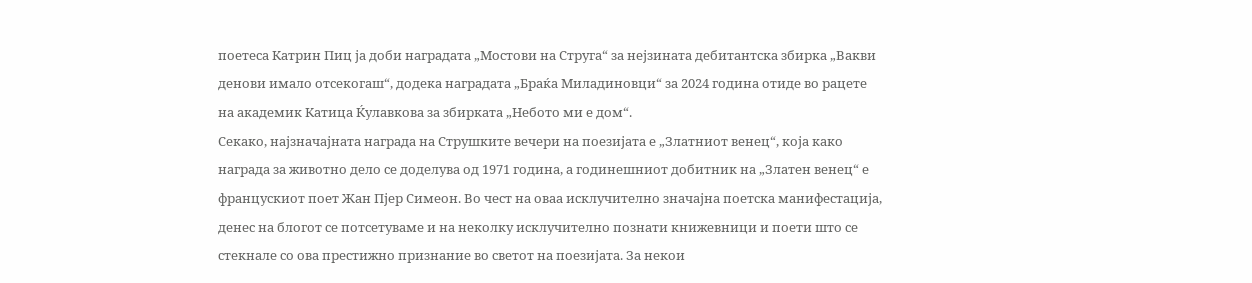поетеса Катрин Пиц ја доби наградата „Мостови на Струга“ за нејзината дебитантска збирка „Вакви денови имало отсекогаш“, додека наградата „Браќа Миладиновци“ за 2024 година отиде во рацете на академик Катица Ќулавкова за збирката „Небото ми е дом“.
Секако, најзначајната награда на Струшките вечери на поезијата е „Златниот венец“, која како награда за животно дело се доделува од 1971 година, а годинешниот добитник на „Златен венец“ е францускиот поет Жан Пјер Симеон. Во чест на оваа исклучително значајна поетска манифестација, денес на блогот се потсетуваме и на неколку исклучително познати книжевници и поети што се стекнале со ова престижно признание во светот на поезијата. За некои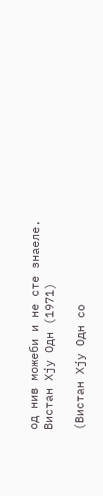од нив можеби и не сте знаеле.
Вистан Хју Одн (1971)

(Вистан Хју Одн со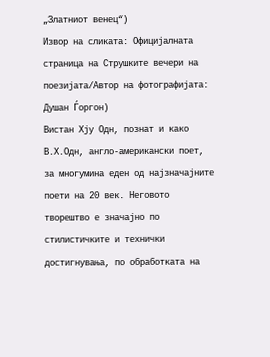„Златниот венец“)
Извор на сликата: Официјалната страница на Струшките вечери на поезијата/Автор на фотографијата: Душан Ѓоргон)
Вистан Хју Одн, познат и како В.Х.Одн, англо-американски поет, за многумина еден од најзначајните поети на 20 век. Неговото творештво е значајно по стилистичките и технички достигнувања, по обработката на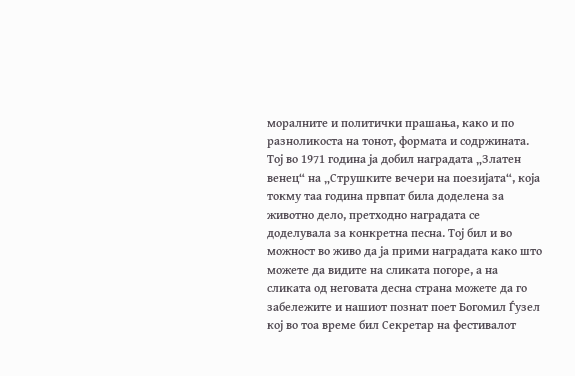моралните и политички прашања, како и по разноликоста на тонот, формата и содржината.
Тој во 1971 година ја добил наградата „Златен венец“ на „Струшките вечери на поезијата“, која токму таа година првпат била доделена за животно дело, претходно наградата се доделувала за конкретна песна. Тој бил и во можност во живо да ја прими наградата како што можете да видите на сликата погоре, а на сликата од неговата десна страна можете да го забележите и нашиот познат поет Богомил Ѓузел кој во тоа време бил Секретар на фестивалот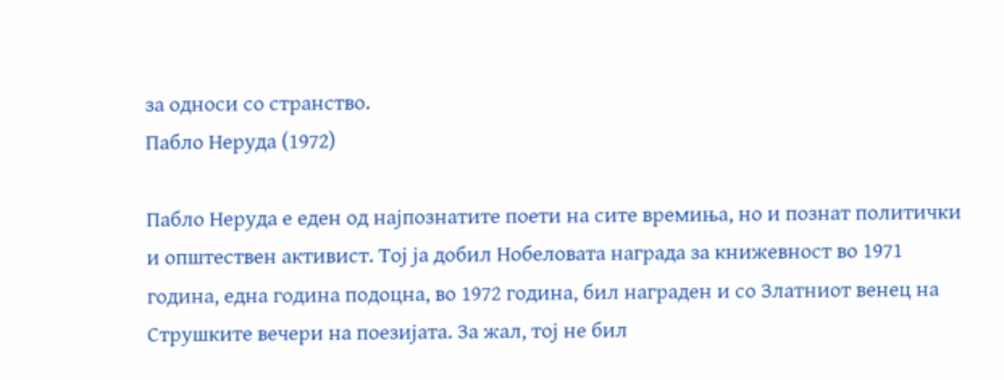за односи со странство.
Пабло Неруда (1972)

Пабло Неруда е еден од најпознатите поети на сите времиња, но и познат политички и општествен активист. Тој ја добил Нобеловата награда за книжевност во 1971 година, една година подоцна, во 1972 година, бил награден и со Златниот венец на Струшките вечери на поезијата. За жал, тој не бил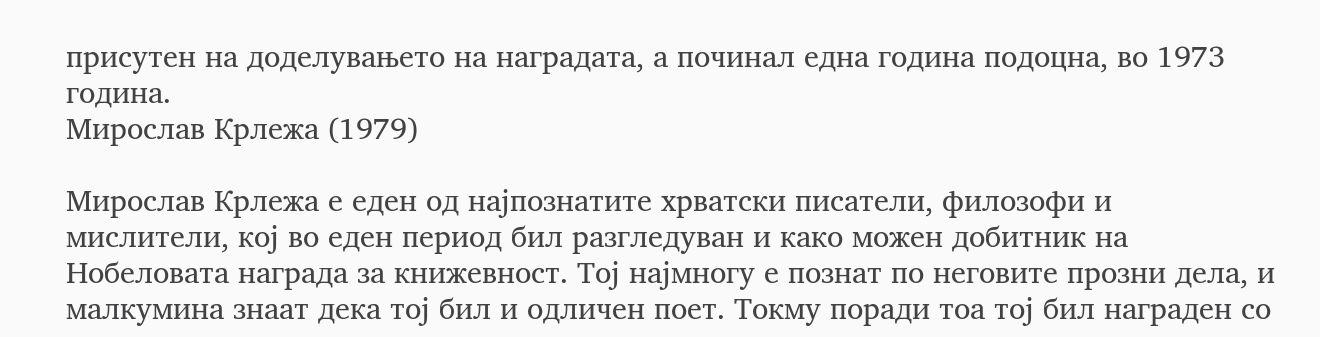присутен на доделувањето на наградата, а починал една година подоцна, во 1973 година.
Мирослав Крлежа (1979)

Мирослав Крлежа е еден од најпознатите хрватски писатели, филозофи и мислители, кој во еден период бил разгледуван и како можен добитник на Нобеловата награда за книжевност. Тој најмногу е познат по неговите прозни дела, и малкумина знаат дека тој бил и одличен поет. Токму поради тоа тој бил награден со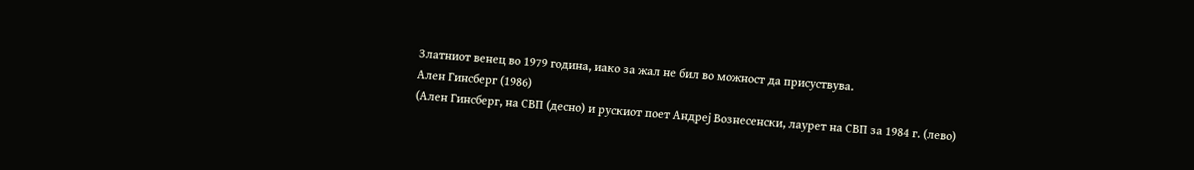Златниот венец во 1979 година, иако за жал не бил во можност да присуствува.
Ален Гинсберг (1986)
(Ален Гинсберг, на СВП (десно) и рускиот поет Андреј Вознесенски, лаурет на СВП за 1984 г. (лево)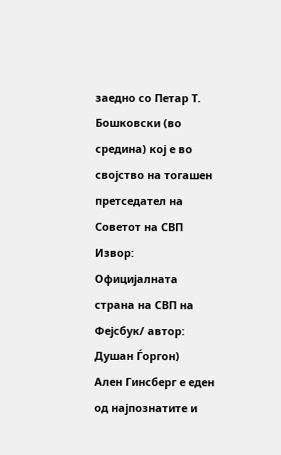заедно со Петар Т. Бошковски (во средина) кој е во својство на тогашен претседател на Советот на СВП
Извор: Официјалната страна на СВП на Фејсбук/ автор: Душан Ѓоргон)
Ален Гинсберг е еден од најпознатите и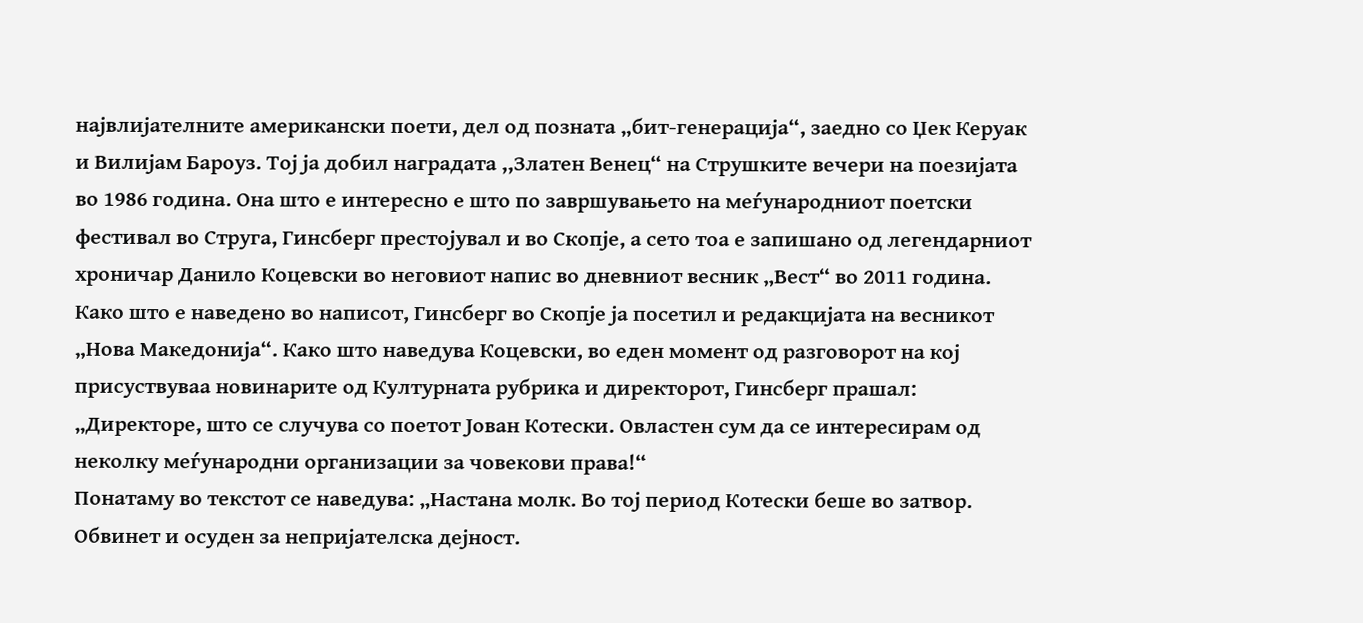највлијателните американски поети, дел од позната „бит-генерација“, заедно со Џек Керуак и Вилијам Бароуз. Тој ја добил наградата ,,Златен Венец“ на Струшките вечери на поезијата во 1986 година. Она што е интересно е што по завршувањето на меѓународниот поетски фестивал во Струга, Гинсберг престојувал и во Скопје, а сето тоа е запишано од легендарниот хроничар Данило Коцевски во неговиот напис во дневниот весник „Вест“ во 2011 година.
Како што е наведено во написот, Гинсберг во Скопје ја посетил и редакцијата на весникот „Нова Македонија“. Како што наведува Коцевски, во еден момент од разговорот на кој присуствуваа новинарите од Културната рубрика и директорот, Гинсберг прашал: „Директоре, што се случува со поетот Јован Котески. Овластен сум да се интересирам од неколку меѓународни организации за човекови права!“
Понатаму во текстот се наведува: „Настана молк. Во тој период Котески беше во затвор. Обвинет и осуден за непријателска дејност.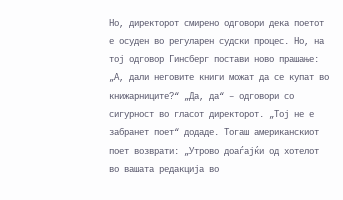Но, директорот смирено одговори дека поетот е осуден во регуларен судски процес. Но, на тој одговор Гинсберг постави ново прашање: „А, дали неговите книги можат да се купат во книжарниците?“ „Да, да“ – одговори со сигурност во гласот директорот. „Тој не е забранет поет“ додаде. Тогаш американскиот поет возврати: „Утрово доаѓајќи од хотелот во вашата редакција во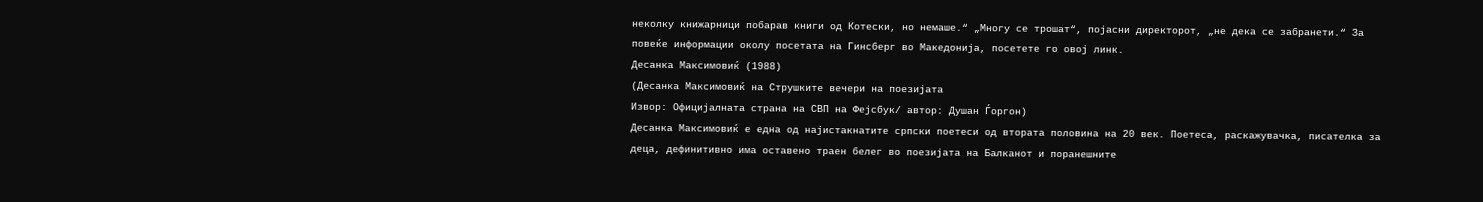неколку книжарници побарав книги од Котески, но немаше.“ „Многу се трошат“, појасни директорот, „не дека се забранети.“ За повеќе информации околу посетата на Гинсберг во Македонија, посетете го овој линк.
Десанка Максимовиќ (1988)
(Десанка Максимовиќ на Струшките вечери на поезијата
Извор: Официјалната страна на СВП на Фејсбук/ автор: Душан Ѓоргон)
Десанка Максимовиќ е една од најистакнатите српски поетеси од втората половина на 20 век. Поетеса, раскажувачка, писателка за деца, дефинитивно има оставено траен белег во поезијата на Балканот и поранешните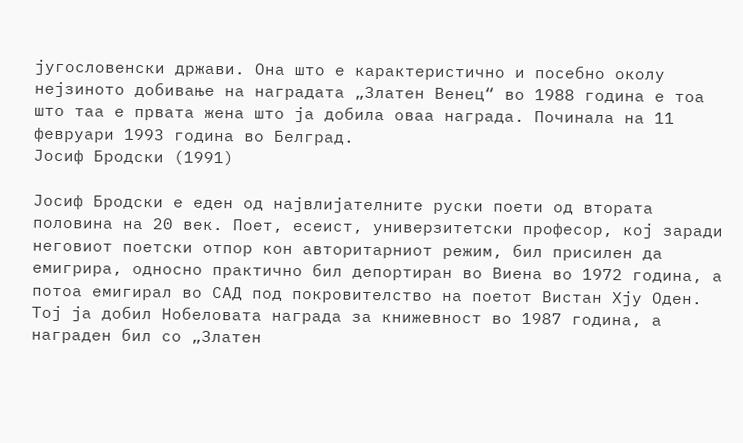југословенски држави. Она што е карактеристично и посебно околу нејзиното добивање на наградата „Златен Венец“ во 1988 година е тоа што таа е првата жена што ја добила оваа награда. Починала на 11 февруари 1993 година во Белград.
Јосиф Бродски (1991)

Јосиф Бродски e еден од највлијателните руски поети од втората половина на 20 век. Поет, есеист, универзитетски професор, кој заради неговиот поетски отпор кон авторитарниот режим, бил присилен да емигрира, односно практично бил депортиран во Виена во 1972 година, а потоа емигирал во САД под покровителство на поетот Вистан Хју Оден. Тој ја добил Нобеловата награда за книжевност во 1987 година, а награден бил со „Златен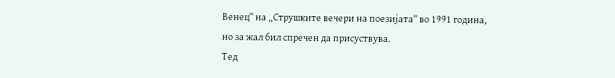Венец“ на „Струшките вечери на поезијата“ во 1991 година, но за жал бил спречен да присуствува.
Тед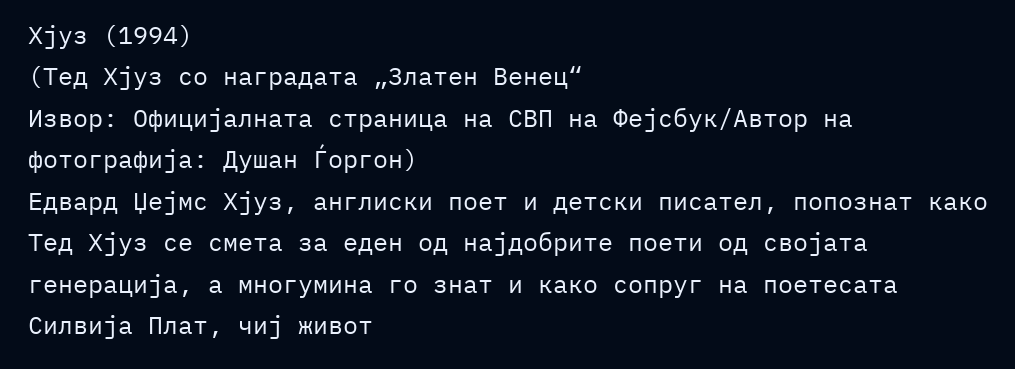Хјуз (1994)
(Тед Хјуз со наградата „Златен Венец“
Извор: Официјалната страница на СВП на Фејсбук/Автор на фотографија: Душан Ѓоргон)
Едвард Џејмс Хјуз, англиски поет и детски писател, попознат како Тед Хјуз се смета за еден од најдобрите поети од својата генерација, а многумина го знат и како сопруг на поетесата Силвија Плат, чиј живот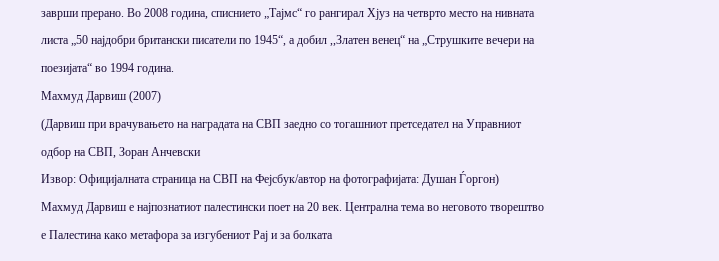заврши прерано. Во 2008 година, списнието „Тајмс“ го рангирал Хјуз на четврто место на нивната листа „50 најдобри британски писатели по 1945“, а добил ,,Златен венец“ на „Струшките вечери на поезијата“ во 1994 година.
Махмуд Дарвиш (2007)
(Дарвиш при врачувањето на наградата на СВП заедно со тогашниот претседател на Управниот одбор на СВП, Зоран Анчевски
Извор: Официјалната страница на СВП на Фејсбук/автор на фотографијата: Душан Ѓоргон)
Maхмуд Дарвиш е најпознатиот палестински поет на 20 век. Централна тема во неговото творештво е Палестина како метафора за изгубениот Рај и за болката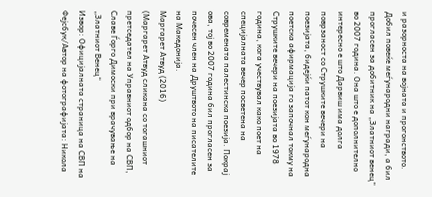и разорноста на војната и прогонството. Добил повеќе меѓународни награди, а бил прогласен за добитник на „Златниот венец“ во 2007 година. Она што е дополнително интересно е што Дарвиш има долга поврзаност со Струшките вечери на поезијата, бидејќи патот кон меѓународна поетска афирмација го започнал токму на Струшките вечери на поезијата во 1978 година, кога учествувал како поет на специјалната вечер посветена на современата палестинска поезија. Покрај ова, тој во 2007 година бил прогласен за почесен член на Друштвото на писателите на Македонија.
Маргарет Атвуд (2016)
(Маргарет Атвуд сликана со тогашниот претседател на Управниот одбор на СВП, Славе Ѓорго Димоски при врачување на „Златниот Венец“
Извор: Официјалната страница на СВП на Фејсбук/Автор на фотографијата: Никола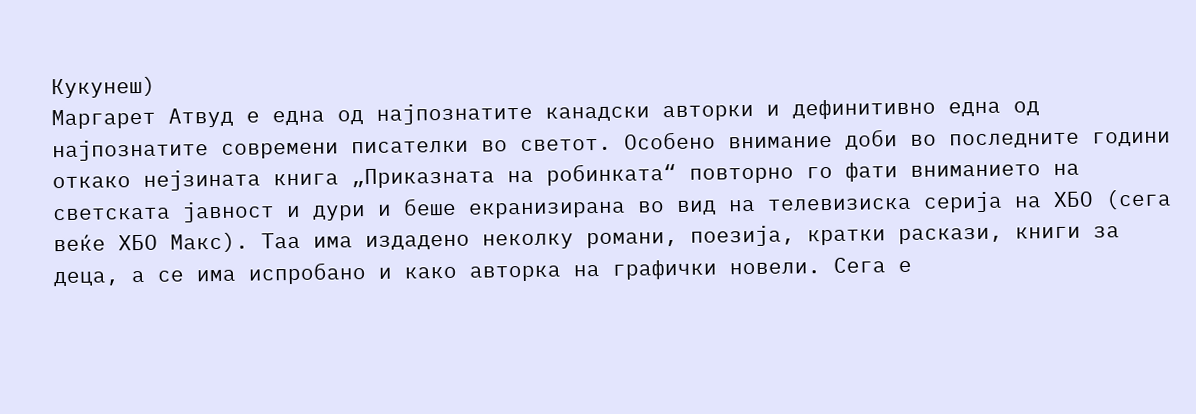Кукунеш)
Maргарет Атвуд е една од најпознатите канадски авторки и дефинитивно една од најпознатите современи писателки во светот. Особено внимание доби во последните години откако нејзината книга „Приказната на робинката“ повторно го фати вниманието на светската јавност и дури и беше екранизирана во вид на телевизиска серија на ХБО (сега веќе ХБО Макс). Таа има издадено неколку романи, поезија, кратки раскази, книги за деца, а се има испробано и како авторка на графички новели. Сега е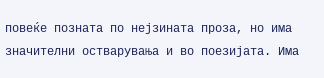повеќе позната по нејзината проза, но има значителни остварувања и во поезијата. Има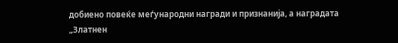добиено повеќе меѓународни награди и признанија, а наградата „Златнен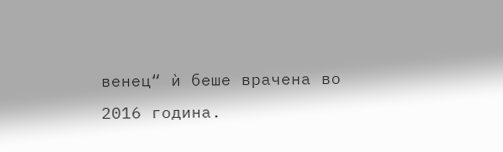венец“ ѝ беше врачена во 2016 година.